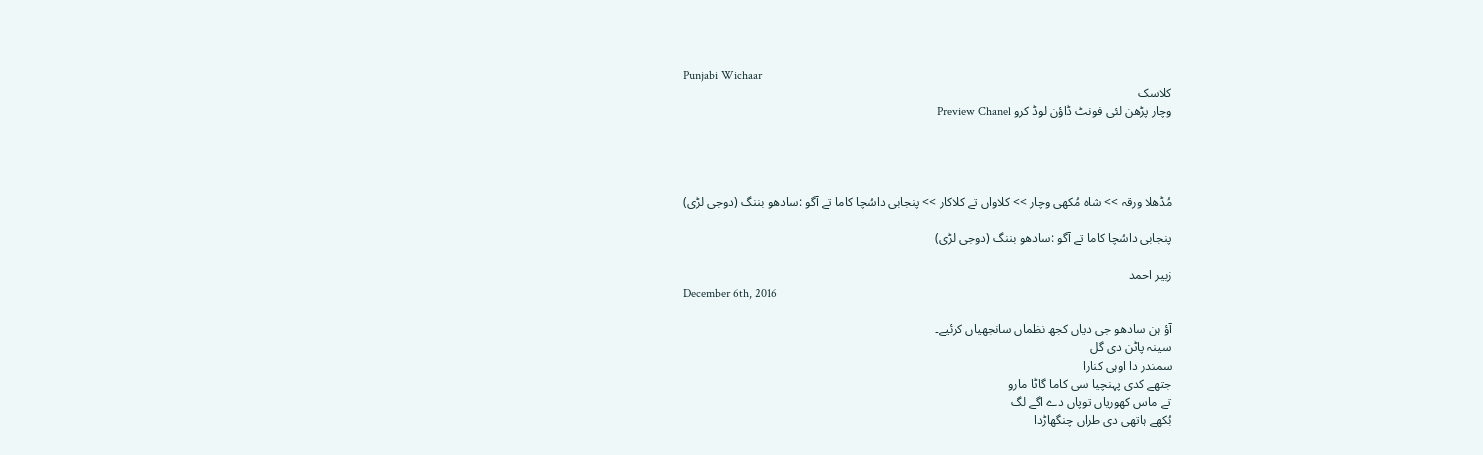Punjabi Wichaar
کلاسک
وچار پڑھن لئی فونٹ ڈاؤن لوڈ کرو Preview Chanel




مُڈھلا ورقہ >> شاہ مُکھی وچار >> کلاواں تے کلاکار >> پنجابی داسُچا کاما تے آگو :سادھو بننگ (دوجی لڑی)

پنجابی داسُچا کاما تے آگو :سادھو بننگ (دوجی لڑی)

زبیر احمد
December 6th, 2016

آؤ ہن سادھو جی دیاں کجھ نظماں سانجھیاں کرئیے۔
سینہ پاٹن دی گل
سمندر دا اوہی کنارا
جتھے کدی پہنچیا سی کاما گاٹا مارو
تے ماس کھوریاں توپاں دے اگے لگ
بُکھے ہاتھی دی طراں چنگھاڑدا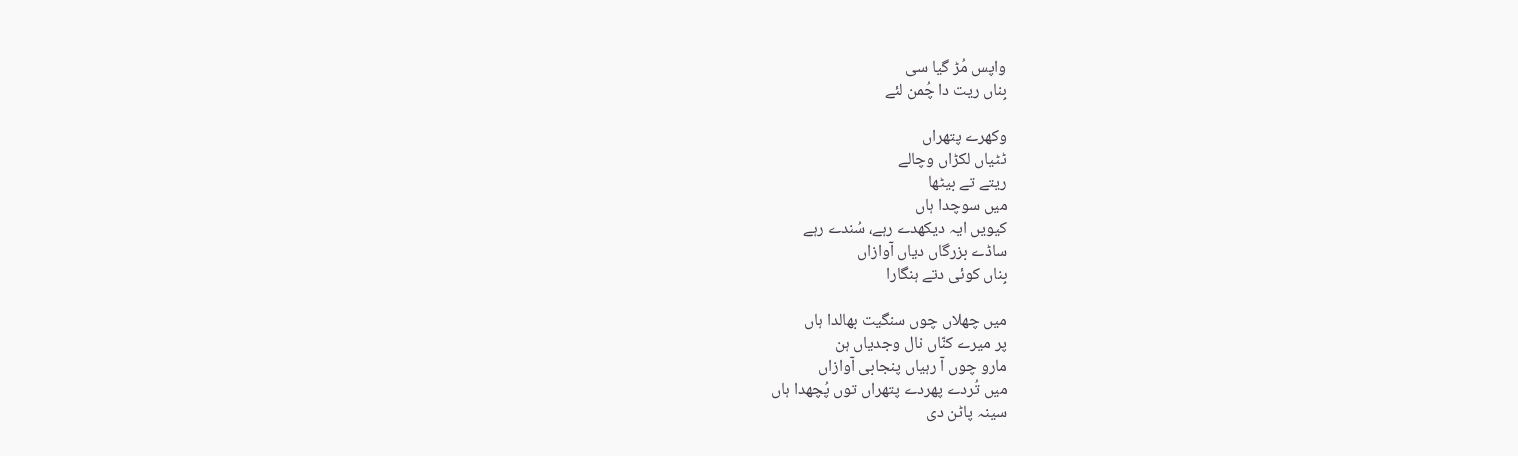واپس مُڑ گیا سی
بِناں ریت دا چُمن لئے

وکھرے پتھراں
ٹٹیاں لکڑاں وچالے
ریتے تے بیٹھا
میں سوچدا ہاں
کیویں ایہ دیکھدے رہے، سُندے رہے
ساڈے بزرگاں دیاں آوازاں
بِناں کوئی دتے ہنگارا

میں چھلاں چوں سنگیت بھالدا ہاں
پر میرے کنّاں نال وجدیاں ہن
مارو چوں آ رہیاں پنجابی آوازاں
میں تُردے پھردے پتھراں توں پُچھدا ہاں
سینہ پاٹن دی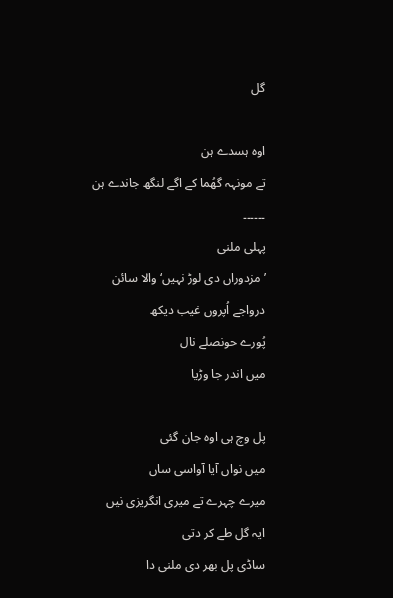گل

اوہ ہسدے ہن
تے مونہہ گھُما کے اگے لنگھ جاندے ہن
۔۔۔۔۔۔
پہلی ملنی
’مزدوراں دی لوڑ نہیں‘ والا سائن
درواجے اُپروں غیب دیکھ
پُورے حونصلے نال
میں اندر جا وڑیا

پل وچ ہی اوہ جان گئی
میں نواں آیا آواسی ساں
میرے چہرے تے میری انگریزی نیں
ایہ گل طے کر دتی
ساڈی پل بھر دی ملنی دا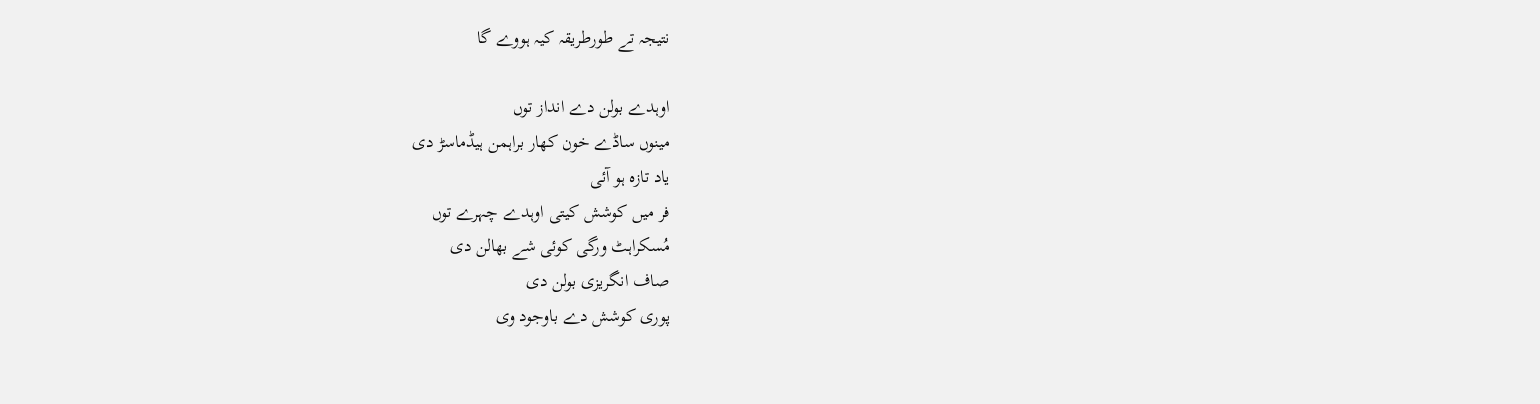نتیجہ تے طورطریقہ کیہ ہووے گا

اوہدے بولن دے انداز توں
مینوں ساڈے خون کھار براہمن ہیڈماسڑ دی
یاد تازہ ہو آئی
فر میں کوشش کیتی اوہدے چہرے توں
مُسکراہٹ ورگی کوئی شے بھالن دی
صاف انگریزی بولن دی
پوری کوشش دے باوجود وی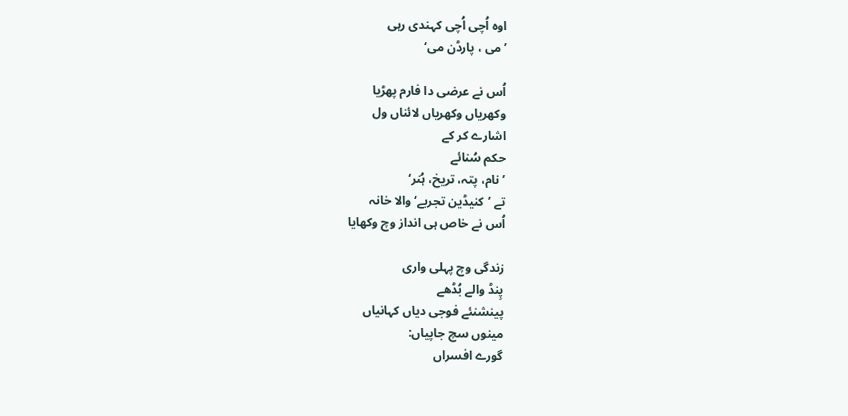اوہ اُچی اُچی کہندی رہی
’ می ، پارڈن می‘

اُس نے عرضی دا فارم پھڑیا
وکھریاں وکھریاں لائناں ول
اشارے کر کے
حکم سُنائے
’نام، پتہ، تریخ، ہُنر‘
تے ’کنیڈین تجربے‘ والا خانہ
اُس نے خاص ہی انداز وچ وکھایا

زندگی وچ پہلی واری
پِنڈ والے بُڈھے
پینشنئے فوجی دیاں کہانیاں
مینوں سچ جاپیاں:
گورے افسراں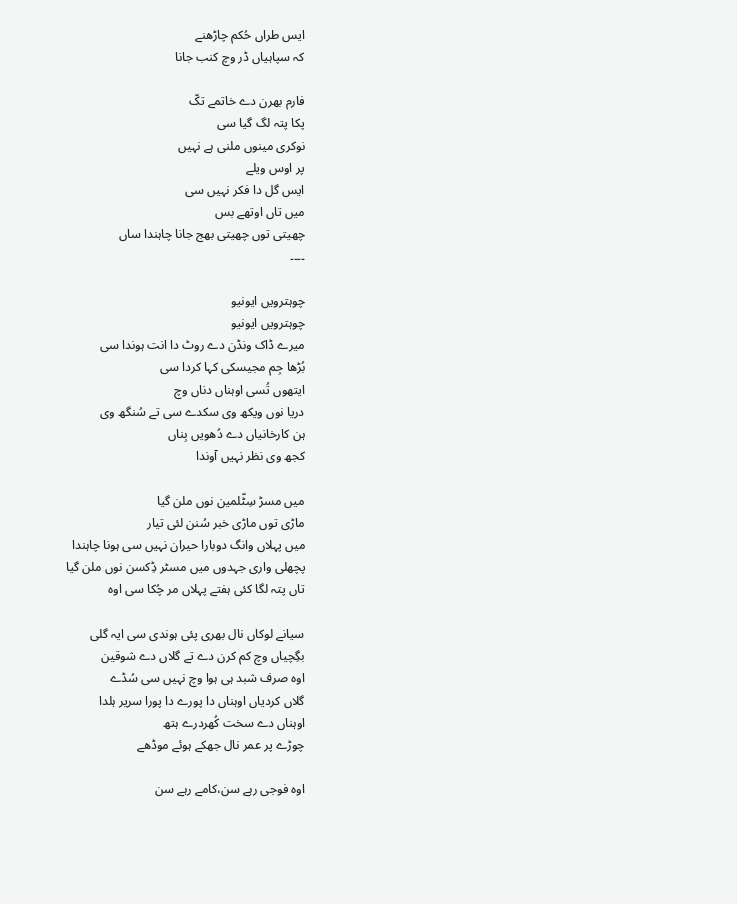ایس طراں حُکم چاڑھنے
کہ سپاہیاں ڈر وچ کنب جانا

فارم بھرن دے خاتمے تکّ
پکا پتہ لگ گیا سی
نوکری مینوں ملنی ہے نہیں
پر اوس ویلے
ایس گل دا فکر نہیں سی
میں تاں اوتھے بس
چھیتی توں چھیتی بھج جانا چاہندا ساں
۔۔۔۔

چوہترویں ایونیو
چوہترویں ایونیو
میرے ڈاک ونڈن دے روٹ دا انت ہوندا سی
بُڑھا جِم مجیسکی کہا کردا سی
ایتھوں تُسی اوہناں دناں وچ
دریا نوں ویکھ وی سکدے سی تے سُنگھ وی
ہن کارخانیاں دے دُھویں بِناں
کجھ وی نظر نہیں آوندا

میں مسڑ سِٹّلمین نوں ملن گیا
ماڑی توں ماڑی خبر سُنن لئی تیار
میں پہلاں وانگ دوبارا حیران نہیں سی ہونا چاہندا
پچھلی واری جہدوں میں مسٹر ڈِکسن نوں ملن گیا
تاں پتہ لگا کئی ہفتے پہلاں مر چُکا سی اوہ

سیانے لوکاں نال بھری پئی ہوندی سی ایہ گلی
بگِچیاں وچ کم کرن دے تے گلاں دے شوقین
اوہ صرف شبد ہی ہوا وچ نہیں سی سُڈے
گلاں کردیاں اوہناں دا پورے دا پورا سریر ہلدا
اوہناں دے سخت کُھردرے ہتھ
چوڑے پر عمر نال جھکے ہوئے موڈھے

اوہ فوجی رہے سن،کامے رہے سن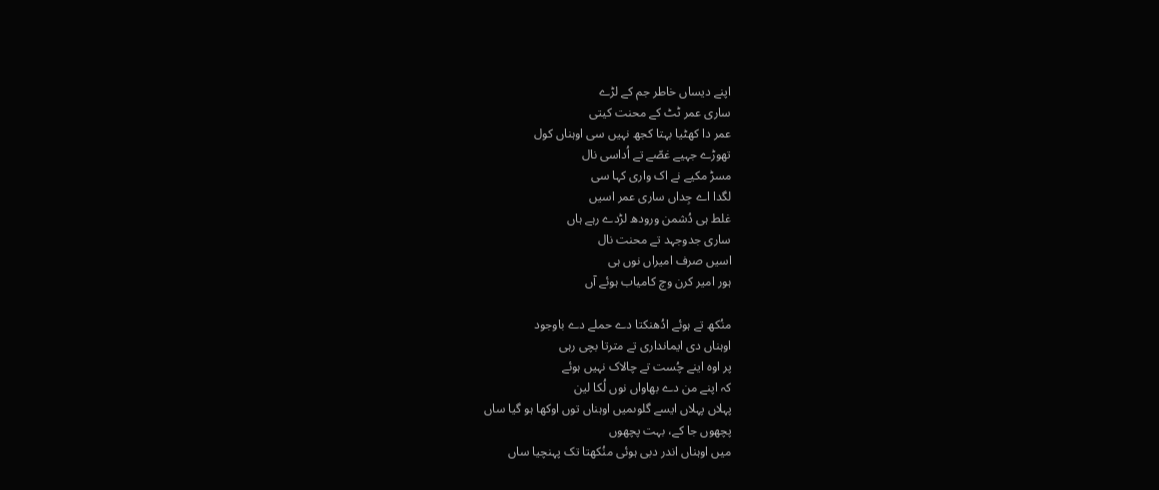اپنے دیساں خاطر جم کے لڑے
ساری عمر ٹٹ کے محنت کیتی
عمر دا کھٹیا بہتا کجھ نہیں سی اوہناں کول
تھوڑے جہیے غصّے تے اُداسی نال
مسڑ مکیے نے اک واری کہا سی
لگدا اے جِداں ساری عمر اسیں
غلط ہی دُشمن ورودھ لڑدے رہے ہاں
ساری جدوجہد تے محنت نال
اسیں صرف امیراں نوں ہی
ہور امیر کرن وچ کامیاب ہوئے آں

منُکھ تے ہوئے ادُھنکتا دے حملے دے باوجود
اوہناں دی ایمانداری تے مترتا بچی رہی
پر اوہ اینے چُست تے چالاک نہیں ہوئے
کہ اپنے من دے بھاواں نوں لُکا لین
پہلاں پہلاں ایسے گلوںمیں اوہناں توں اوکھا ہو گیا ساں
پچھوں جا کے، بہت پچھوں
میں اوہناں اندر دبی ہوئی منُکھتا تک پہنچیا ساں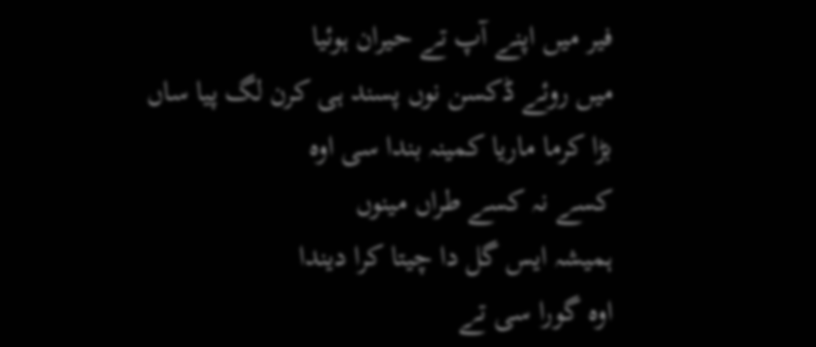فیر میں اپنے آپ تے حیران ہوئیا
میں روئے ڈکسن نوں پسند ہی کرن لگ پیا ساں
بڑا کرما ماریا کمینہ بندا سی اوہ
کسے نہ کسے طراں مینوں
ہمیشہ ایس گل دا چیتا کرا دیندا
اوہ گورا سی تے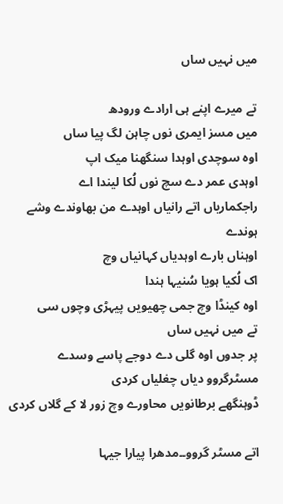میں نہیں ساں

تے میرے اپنے ہی ارادے ورودھ
میں مسز ایمری نوں چاہن لگ پیا ساں
اوہ سوچدی اوہدا سنگھنا میک اپ
اوہدی عمر دے سچ نوں لُکا لیندا اے
راجکماریاں اتے رانیاں اوہدے من بھاوندے وشے ہوندے
اوہناں بارے اوہدیاں کہانیاں وچ
اک لُکیا ہویا سُنیہا ہندا
اوہ کینڈا وچ جمی چھیویں پیہڑی وچوں سی
تے میں نہیں ساں
پر جدوں اوہ گلی دے دوجے پاسے وسدے
مسٹرگروو دیاں چغلیاں کردی
ڈوہنگھے برطانویں محاورے وچ زور لا کے گلاں کردی

اتے مسٹر گروو۔۔مدھرا پیارا جیہا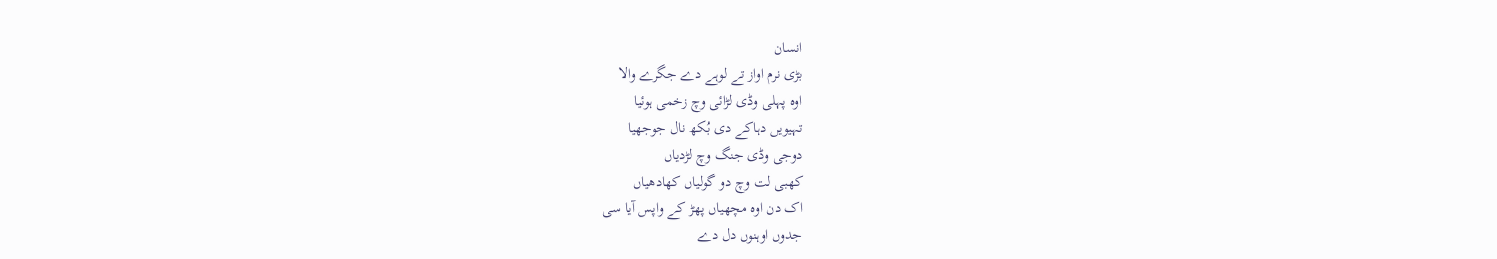انسان
بڑی نرم اواز تے لوہے دے جگرے والا
اوہ پہلی وڈی لڑائی وچ زخمی ہوئیا
تہیویں دہاکے دی بُکھ نال جوجھیا
دوجی وڈی جنگ وچ لڑدیاں
کھبی لت وچ دو گولیاں کھادھیاں
اک دن اوہ مچھیاں پھڑ کے واپس آیا سی
جدوں اوہنوں دل دے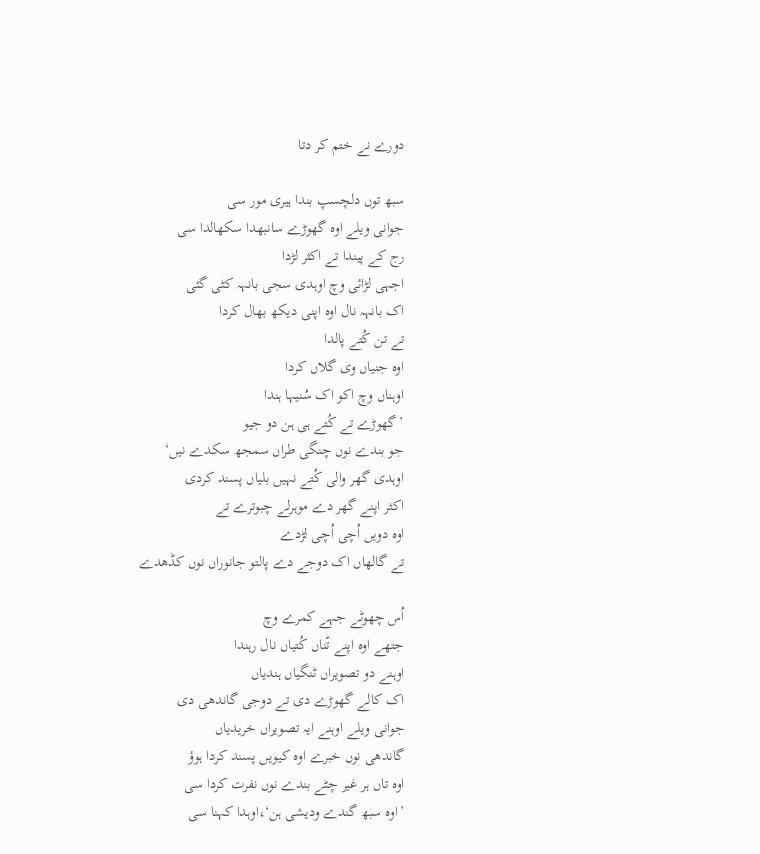دورے نے ختم کر دتا

سبھ توں دلچسپ بندا ہیری مور سی
جوانی ویلے اوہ گھوڑے سانبھدا سکھالدا سی
رج کے پیندا تے اکثر لڑدا
اجہی لڑائی وچ اوہدی سجی بانہہ کٹی گئی
اک بانہہ نال اوہ اپنی دیکھ بھال کردا
تے تن کُتے پالدا
اوہ جنیاں وی گلاں کردا
اوہناں وچ اکو اک سُنیہا ہندا
’گھوڑے تے کُتے ہی ہن دو جیو
جو بندے نوں چنگی طراں سمجھ سکدے نیں‘
اوہدی گھر والی کُتے نہیں بلیاں پسند کردی
اکثر اپنے گھر دے موہرلے چبوترے تے
اوہ دویں اُچی اُچی لڑدے
تے گالھاں اک دوجے دے پالتو جانوراں نوں کڈھدے

اُس چھوٹے جہے کمرے وچ
جتھے اوہ اپنے تّناں کُتیاں نال رہندا
اوہنے دو تصویراں ٹنگیاں ہندیاں
اک کالے گھوڑے دی تے دوجی گاندھی دی
جوانی ویلے اوہنے ایہ تصویراں خریدیاں
گاندھی نوں خبرے اوہ کیویں پسند کردا ہوؤ
اوہ تاں ہر غیر چٹے بندے نوں نفرت کردا سی
’اوہ سبھ گندے ودیشی ہن‘،اوہدا کہنا سی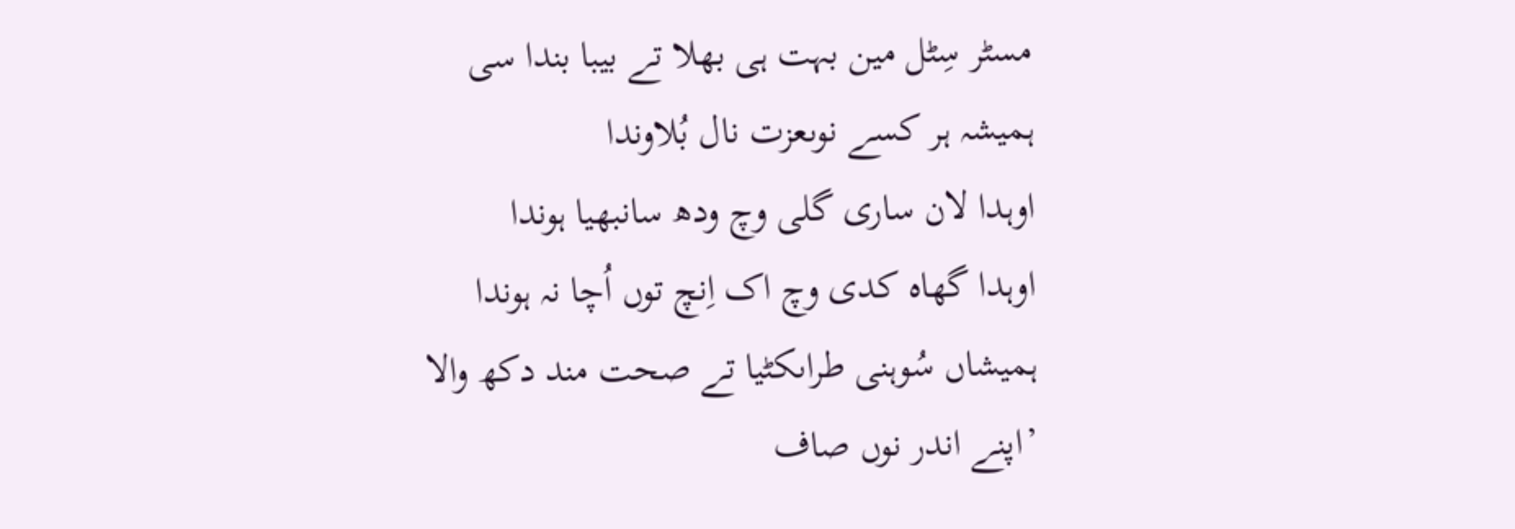مسٹر سِٹل مین بہت ہی بھلا تے بیبا بندا سی
ہمیشہ ہر کسے نوںعزت نال بُلاوندا
اوہدا لان ساری گلی وچ ودھ سانبھیا ہوندا
اوہدا گھاہ کدی وچ اک اِنچ توں اُچا نہ ہوندا
ہمیشاں سُوہنی طراںکٹیا تے صحت مند دکھ والا
’اپنے اندر نوں صاف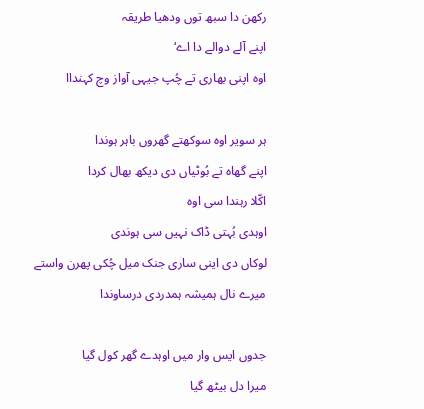رکھن دا سبھ توں ودھیا طریقہ
اپنے آلے دوالے دا اے‘
اوہ اپنی بھاری تے چُپ جیہی آواز وچ کہنداا

ہر سویر اوہ سوکھتے گھروں باہر ہوندا
اپنے گھاہ تے بُوٹیاں دی دیکھ بھال کردا
اکّلا رہندا سی اوہ
اوہدی بُہتی ڈاک نہیں سی ہوندی
لوکاں دی اینی ساری جنک میل چُکی پھرن واستے
میرے نال ہمیشہ ہمدردی درساوندا

جدوں ایس وار میں اوہدے گھر کول گیا
میرا دل بیٹھ گیا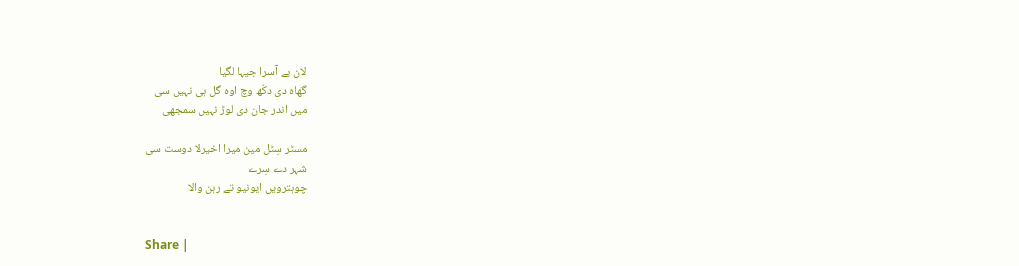لان بے آسرا جیہا لگیا
گھاہ دی دکّھ وچ اوہ گل ہی نہیں سی
میں اندر جان دی لوڑ نہیں سمجھی

مسٹر سِٹل مین میرا اخیرلا دوست سی
شہر دے سِرے
چوہترویں ایونیو تے رہن والا


Share |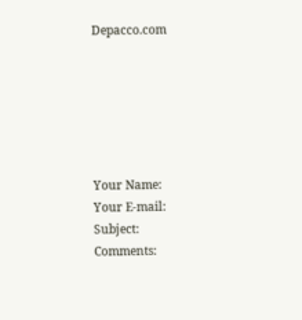Depacco.com






Your Name:
Your E-mail:
Subject:
Comments: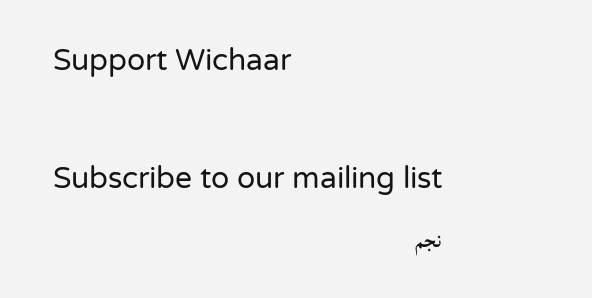Support Wichaar

Subscribe to our mailing list
نجم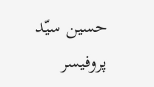حسین سیّد
پروفیسر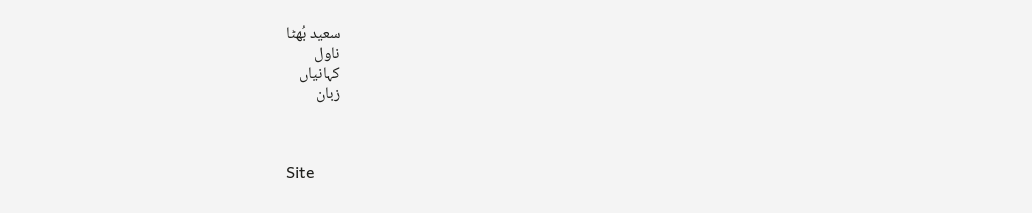سعید بُھٹا
ناول
کہانیاں
زبان



Site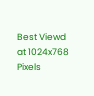Best Viewd at 1024x768 Pixels